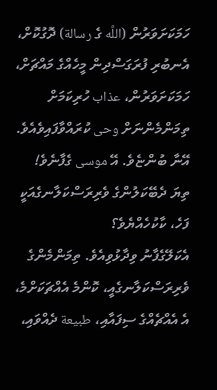ހަމަކަށަވަރުން (اللَّه ގެ رسالة) ދޮގުކޮށް، އެނބުރި ފުރަގަސްދިން މީހެއްގެ މައްޗަށް، ހަމަކަށަވަރުން، عذاب ހުރިކަމަށް ތިމަންމެންނަށް وحى ކުރައްވާފައިވެއެވެ.
އޭނާ ބުންޏެވެ. އޭ موسى ގެފާނެވެ! ތިޔަ ދެބޭކަލުންގެ ވެރިރަސްކަލާނގެއަކީ ފަހެ، ކާކުހެއްޔެވެ؟
އެކަލޭގެފާނު ވިދާޅުވިއެވެ. ތިމަންމެންގެ ވެރިރަސްކަލާނގެއީ، ކޮންމެ އެއްޗަކަށްމެ، އެ އެއްޗެއްގެ ސިފައާއި، طبيعة ދެއްވައި،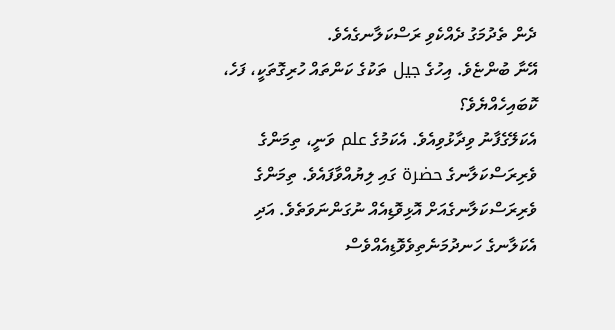ދެން ތެދުމަގު ދެއްކެވި ރަސްކަލާނގެއެވެ.
އޭނާ ބުންޏެވެ. އިހުގެ جيل ތަކުގެ ކަންތައް ހުރިގޮތަކީ، ފަހެ، ކޮބައިހެއްޔެވެ؟
އެކަލޭގެފާނު ވިދާޅުވިއެވެ. އެކަމުގެ علم ވަނީ، ތިމަންގެ ވެރިރަސްކަލާނގެ حضرة ގައި ލިޔުއްވާފައެވެ. ތިމަންގެ ވެރިރަސްކަލާނގެއަށް އޮޅިވޮޑިއެއް ނުގަންނަވަތެވެ. އަދި އެކަލާނގެ ހަނދުމަނެތިވެވޮޑިއެއްވެސް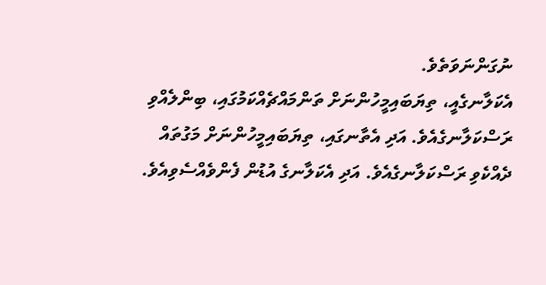ނުގަންނަވަތެވެ.
އެކަލާނގެއީ، ތިޔަބައިމީހުންނަށް ތަންމައްޗެއްކަމުގައި، ބިންލެއްވި ރަސްކަލާނގެއެވެ. އަދި އެތާނގައި، ތިޔަބައިމީހުންނަށް މަގުތައް ދެއްކެވި ރަސްކަލާނގެއެވެ. އަދި އެކަލާނގެ އުޑުން ފެންވެއްސެވިއެވެ.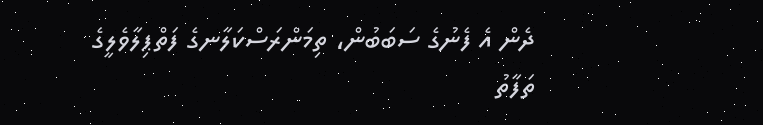ދެން އެ ފެނުގެ ސަބަބުން، ތިމަންރަސްކަލާނގެ ފަތްޕިލާވެލީގެ ތަފާތު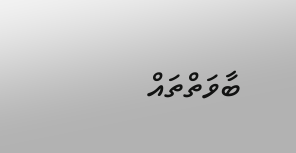ބާވަތްތައް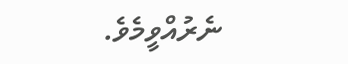ނެރުއްވީމެވެ.